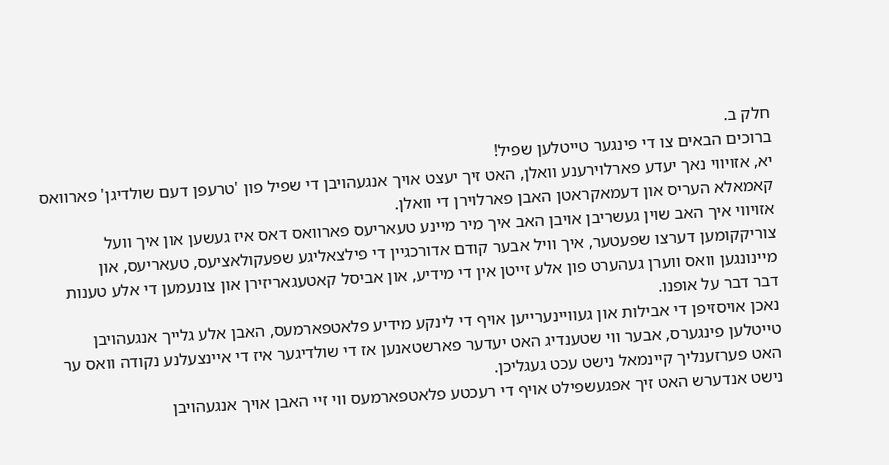חלק ב.
ברוכים הבאים צו די פינגער טייטלען שפיל!
יא, אזויווי נאך יעדע פארלוירענע וואלן, האט זיך יעצט אויך אנגעהויבן די שפיל פון 'טרעפן דעם שולדיגן' פארוואס קאמאלא העריס און דעמאקראטן האבן פארלוירן די וואלן.
אזויווי איך האב שוין געשריבן אויבן האב איך מיר מיינע טעאריעס פארוואס דאס איז געשען און איך וועל צוריקקומען דערצו שפעטער, איך וויל אבער קודם אדורכגיין די פילצאליגע שפעקולאציעס, טעאריעס, און מיינונגען וואס ווערן געהערט פון אלע זייטן אין די מידיע, און אביסל קאטעגאריזירן און צונעמען די אלע טענות דבר דבר על אופנו.
נאכן אויסזיפן די אבילות און געוויינערייען אויף די לינקע מידיע פלאטפארמעס, האבן אלע גלייך אנגעהויבן טייטלען פינגערס, אבער ווי שטענדיג האט יעדער פארשטאנען אז די שולדיגער איז די איינצעלנע נקודה וואס ער האט פערזענליך קיינמאל נישט עכט געגליכן.
נישט אנדערש האט זיך אפגעשפילט אויף די רעכטע פלאטפארמעס ווי זיי האבן אויך אנגעהויבן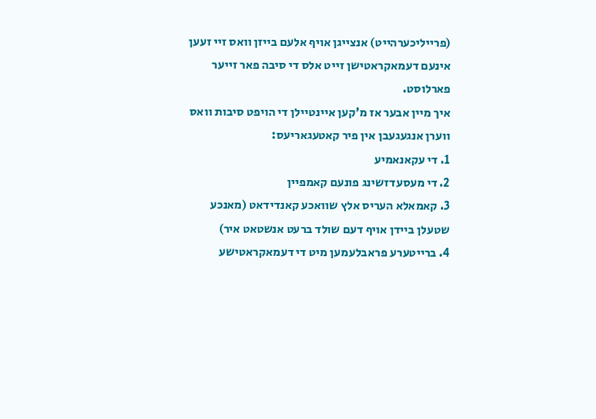(פרייליכערהייט) אנצייגן אויף אלעם בייזן וואס זיי זעען אינעם דעמאקראטישן זייט אלס די סיבה פאר זייער פארלוסט.
איך מיין אבער אז מ'קען איינטיילן די הויפט סיבות וואס ווערן אנגעגעבן אין פיר קאטעגאריעס:
1. די עקאנאמיע
2. די מעסעדזשינג פונעם קאמפיין
3. קאמאלא העריס אלץ שוואכע קאנדידאט (מאנכע שטעלן ביידן אויף דעם שולד ברעט אנשטאט איר)
4. ברייטערע פראבלעמען מיט די דעמאקראטישע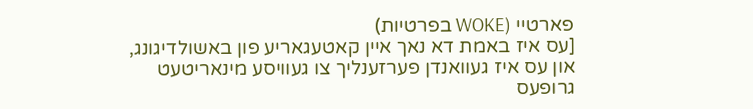פארטיי (WOKE בפרטיות)
[עס איז באמת דא נאך איין קאטעגאריע פון באשולדיגונג, און עס איז געוואנדן פערזענליך צו געוויסע מינאריטעט גרופעס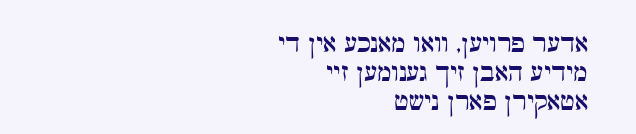אדער פרויען, וואו מאנכע אין די מידיע האבן זיך גענומען זיי אטאקירן פארן נישט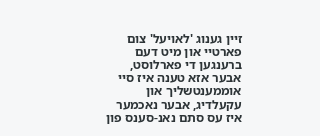זיין גענוג 'לאויעל' צום פארטיי און מיט דעם ברענגען די פארלוסט, אבער אזא טענה איז סיי אוממענטשליך און עקעלדיג, אבער נאכמער איז עס סתם נאנ-סענס פון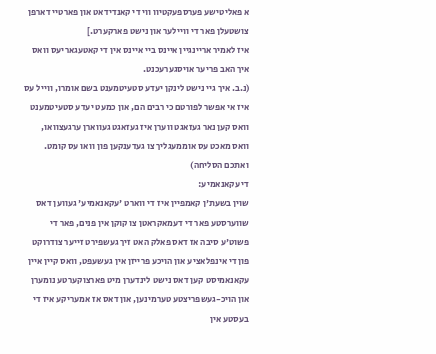א פאליטישע פערספעקטיוו ווי די קאנדידאט און פארטיי דארפן צושטעלן פאר די וויילער און נישט פארקערט.]
איז לאמיר אריינגיין איינס ביי איינס אין די קאטעגאריעס וואס איך האב פריער אויסגערעכנט.
(נ.ב. איך גיי נישט לינקן יעדע סטעיטמענט בשם אומרו, ווייל עס איז אי אפשר לפורטם כי רבים הם, און כמעט יעדע סטעיטמענט וואס קען נאר געזאגט ווערן איז געזאגט געווארן ערגעצוואו, וואס מאכט עס אוממעגליך צו געדענקען פון וואו עס קומט. ואתכם הסליחה)
די עקאנאמיע:
שוין בשעת'ן קאמפיין איז די ווארט 'עקאנאמיע' געווען דאס שווערסטע פאר די דעמאקראטן צו קוקן אין פנים, פאר די פשוט'ע סיבה אז דאס פאלק האט זיך געשפירט זייער צודרוקט פון די אינפלאציע און הויכע פרייזן אין געשעפט, וואס קיין איין עקאנאמיסט קען דאס נישט לינדערן מיט פארצוקערטע נומערן און הויכ-געשפריצטע טערמינען, און דאס אז אמעריקע איז די בעסטע אין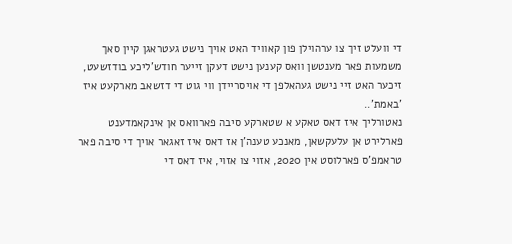די וועלט זיך צו ערהוילן פון קאוויד האט אויך נישט געטראגן קיין סאך משמעות פאר מענטשן וואס קענען נישט דעקן זייער חודש'ליכע בודזשעט, זיכער האט זיי נישט געהאלפן די אויסריידן ווי גוט די דזשאב מארקעט איז 'באמת'..
נאטורליך איז דאס טאקע א שטארקע סיבה פארוואס אן אינקאמדענט פארלירט אן עלעקשאן, מאנכע טענה'ן אז דאס איז זאגאר אויך די סיבה פאר טראמפ'ס פארלוסט אין 2020, אזוי צו אזוי, איז דאס די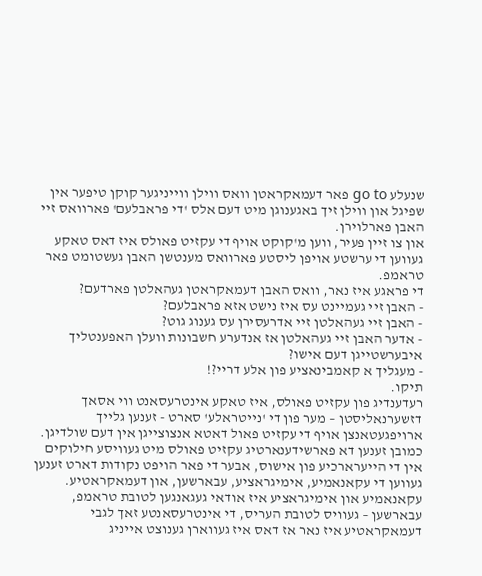שנעלע go to פאר דעמאקראטן וואס ווילן ווייניגער קוקן טיפער אין שפיגל און ווילן זיך באגענוגן מיט דעם אלס 'די פראבלעם' פארוואס זיי האבן פארלוירן.
און צו זיין פעיר, ווען מ'קוקט אויף די עקזיט פאולס איז דאס טאקע געווען די ערשטע אויפן ליסטע פארוואס מענטשן האבן געשטומט פאר טראמפ.
די פראגע איז נאר, וואס האבן דעמאקראטן געהאלטן פארדעם?
- האבן זיי געמיינט עס איז נישט אזא פראבלעם?
- האבן זיי געהאלטן זיי אדרעסירן עס גענוג גוט?
- אדער האבן זיי געהאלטן אז אנדערע חשבונות וועלן האפענטליך איבערשטייגן דעם אישו?
- מעגליך א קאמבינאציע פון אלע דריי?!
תיקו.
רעדענדיג פון עקזיט פאולס, איז טאקע אינטרעסאנט ווי אסאך דזשערנאליסטן – מער פון די 'נייטראלע' סארט - זענען גלייך ארויפגעטאנצן אויף די עקזיט פאול דאטא אנצוצייגן אין דעם שולדיגן.
כמובן זענען דא פארשידענארטיג עקזיט פאולס מיט געוויסע חילוקים אין די הייערארכיע פון אישוס, אבער די פאר הויפט נקודות דארט זענען געווען די עקאנאמיע, אימיגראציע, עבארשען, און דעמאקראטיע.
עקאנאמיע און אימיגראציע איז אודאי געגאנגען לטובת טראמפ, עבארשען – געוויס לטובת העריס, די אינטרעסאנטע זאך לגבי דעמאקראטיע איז נאר אז דאס איז געווארן גענוצט אייניג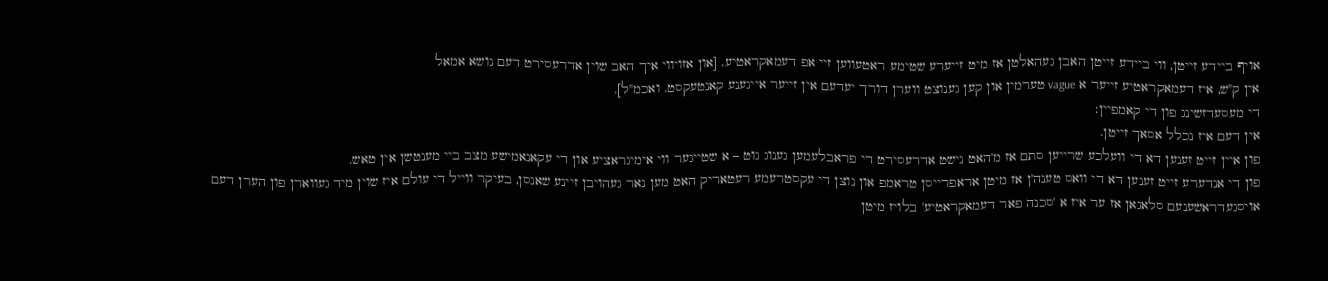אויף ביידע זייטן, ווי ביידע זייטן האבן געהאלטן אז מיט זייערע שטימע ראטעווען זיי אפ דעמאקראטיע. [און אזויווי איך האב שוין אדרעסירט דעם נושא אמאל
אין ק"ש, איז דעמאקראטיע זייער א vague טערמין און קען גענוצט ווערן דורך יעדעם אין זייער אייגענע קאנטעקסט. ואכמ"ל].
די מעסעדזשינג פון די קאמפיין:
אין דעם איז נכלל אסאך זייטן.
פון איין זייט זענען דא די וועלכע שרייען סתם אז מ'האט נישט אדרעסירט די פראבלעמען גענוג גוט – א שטייגער ווי אימיגראציע און די עקאנאמישע מצב ביי מענטשן אין טאש.
פון די אנדערע זייט זענען דא די וואס טענה'ן אז מיטן אראפרייסן טראמפ און נוצן די עקסטרעמע רעטאריק האט מען נאר געהויבן זיינע שאנסן, בעיקר ווייל די עולם איז שוין מיד געווארן פון הערן דעם אויסגעדראשענעם סלאגאן אז ער איז א 'סכנה פאר דעמאקראטיע' בלויז מיטן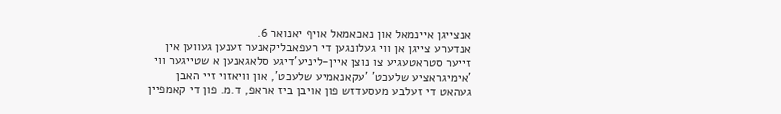אנצייגן איינמאל און נאכאמאל אויף יאנואר 6.
אנדערע צייגן אן ווי געלונגען די רעפאבליקאנער זענען געווען אין זייער סטראטעגיע צו נוצן איין-ליניע'דיגע סלאגאנען א שטייגער ווי 'אימיגראציע שלעכט' 'עקאנאמיע שלעכט', און וויאזוי זיי האבן געהאט די זעלבע מעסעדזש פון אויבן ביז אראפ, ד.מ. פון די קאמפיין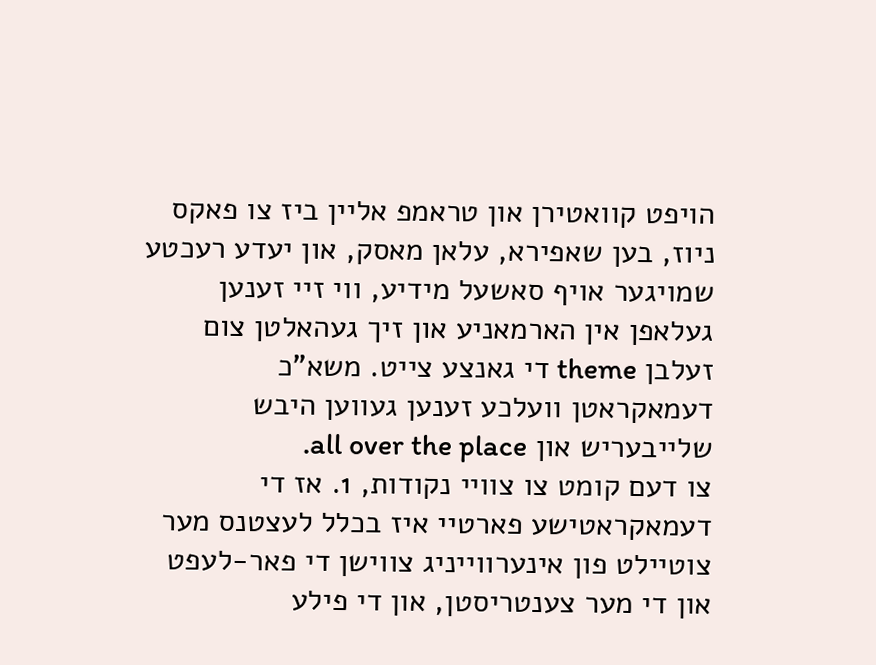הויפט קוואטירן און טראמפ אליין ביז צו פאקס ניוז, בען שאפירא, עלאן מאסק, און יעדע רעכטע שמויגער אויף סאשעל מידיע, ווי זיי זענען געלאפן אין הארמאניע און זיך געהאלטן צום זעלבן theme די גאנצע צייט. משא"כ דעמאקראטן וועלכע זענען געווען היבש שלייבעריש און all over the place.
צו דעם קומט צו צוויי נקודות, 1. אז די דעמאקראטישע פארטיי איז בכלל לעצטנס מער צוטיילט פון אינערווייניג צווישן די פאר-לעפט און די מער צענטריסטן, און די פילע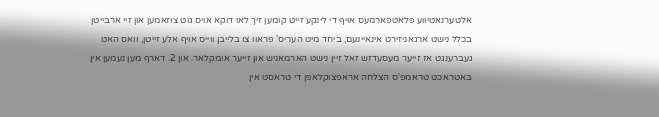אלטערנאטיווע פלאטפארמעס אויף די לינקע זייט קומען זיך לאו דוקא אויס גוט צוזאמען און זיי ארבייטן בכלל נישט ארגאניזירט אינאיינעם, ביחד מיט העריס' פראוו צו בלייבן ווייס אויף אלע זייטן, וואס האט געברענגט אז זייער מעסעדזש זאל זיין נישט הארמאניש און זייער אומקלאר. און 2. דארף מען נעמען אין באטראכט טראמפ'ס הצלחה אראפצוקלאפן די טראסט אין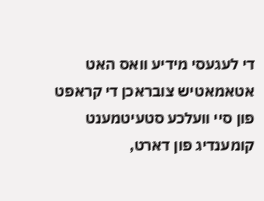די לעגעסי מידיע וואס האט אטאמאטיש צובראכן די קראפט פון סיי וועלכע סטעיטמענט קומענדיג פון דארט,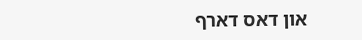און דאס דארף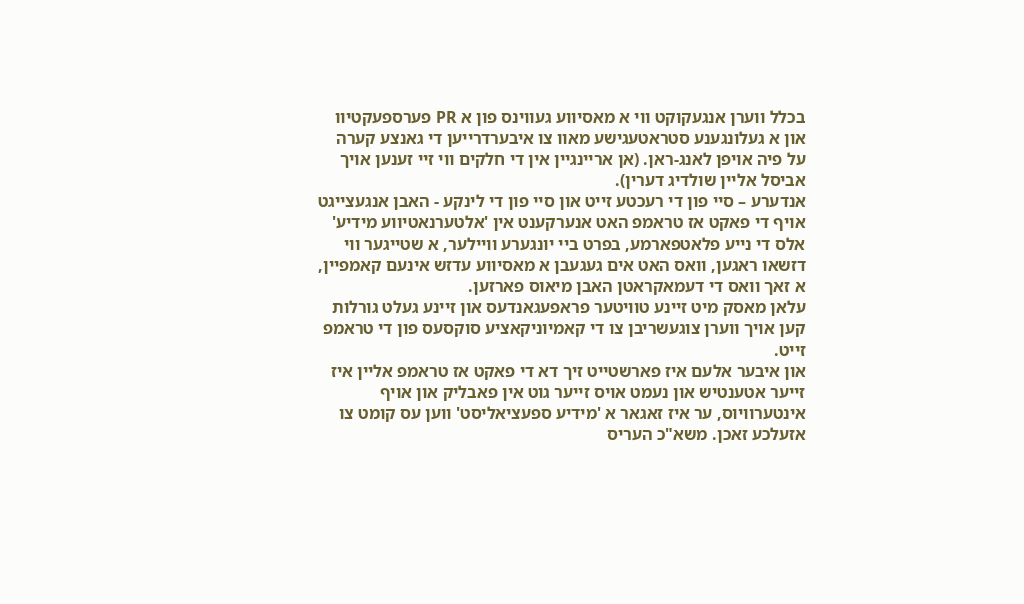בכלל ווערן אנגעקוקט ווי א מאסיווע געווינס פון א PR פערספעקטיוו און א געלונגענע סטראטעגישע מאוו צו איבערדרייען די גאנצע קערה על פיה אויפן לאנג-ראן. (אן אריינגיין אין די חלקים ווי זיי זענען אויך אביסל אליין שולדיג דערין).
אנדערע – סיי פון די רעכטע זייט און סיי פון די לינקע - האבן אנגעצייגט אויף די פאקט אז טראמפ האט אנערקענט אין 'אלטערנאטיווע מידיע' אלס די נייע פלאטפארמע, בפרט ביי יונגערע וויילער, א שטייגער ווי דזשאו ראגען, וואס האט אים געגעבן א מאסיווע עדזש אינעם קאמפיין, א זאך וואס די דעמאקראטן האבן מיאוס פארזען.
עלאן מאסק מיט זיינע טוויטער פראפעגאנדעס און זיינע געלט גורלות קען אויך ווערן צוגעשריבן צו די קאמיוניקאציע סוקסעס פון די טראמפ זייט.
און איבער אלעם איז פארשטייט זיך דא די פאקט אז טראמפ אליין איז זייער אטענטיש און נעמט אויס זייער גוט אין פאבליק און אויף אינטערוויוס, ער איז זאגאר א 'מידיע ספעציאליסט' ווען עס קומט צו אזעלכע זאכן. משא"כ העריס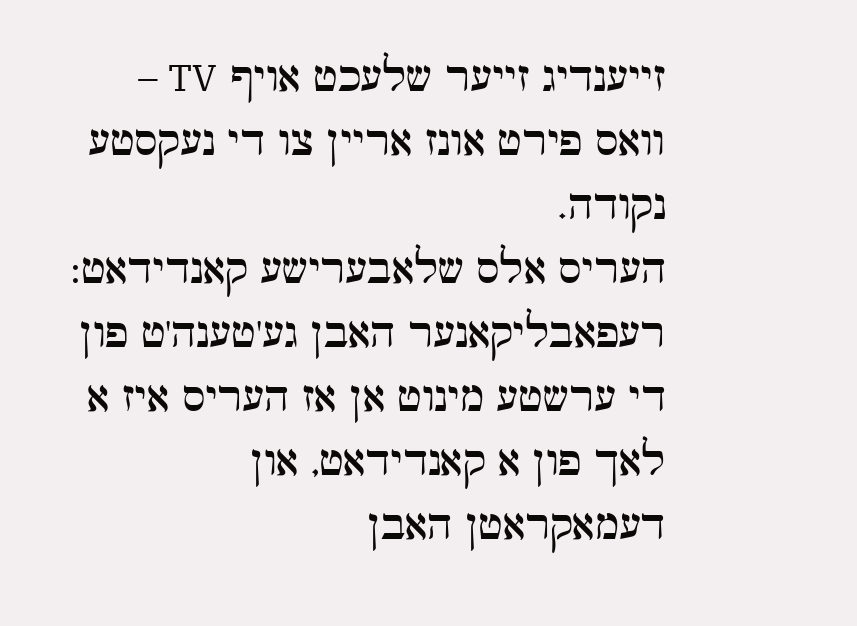זייענדיג זייער שלעכט אויף TV – וואס פירט אונז אריין צו די נעקסטע נקודה.
העריס אלס שלאבערישע קאנדידאט:
רעפאבליקאנער האבן גע'טענה'ט פון די ערשטע מינוט אן אז העריס איז א לאך פון א קאנדידאט, און דעמאקראטן האבן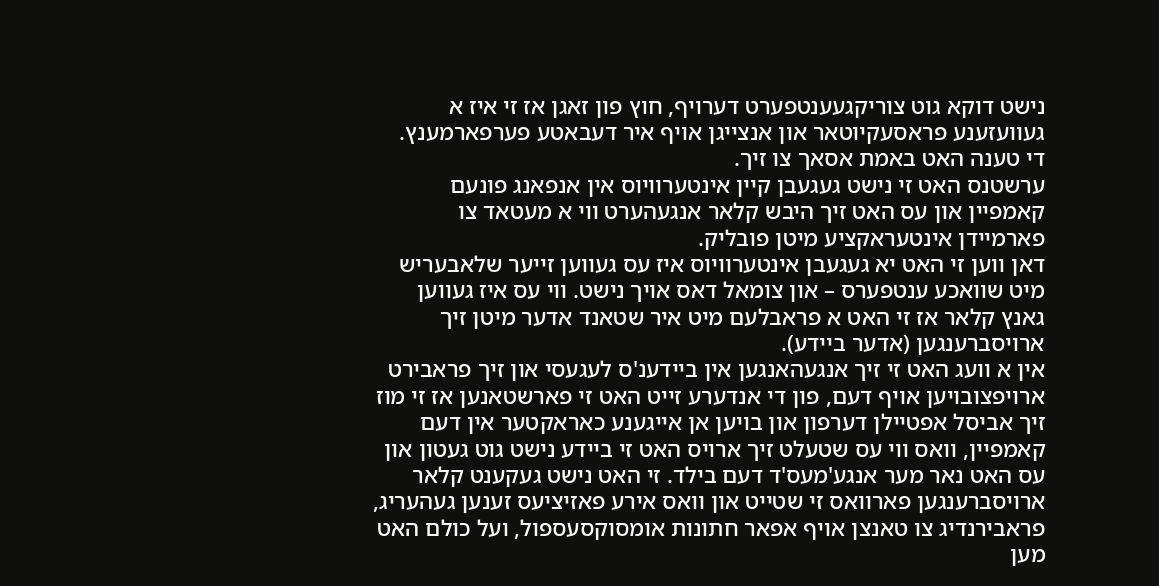נישט דוקא גוט צוריקגעענטפערט דערויף, חוץ פון זאגן אז זי איז א געוועזענע פראסעקיוטאר און אנצייגן אויף איר דעבאטע פערפארמענץ.
די טענה האט באמת אסאך צו זיך.
ערשטנס האט זי נישט געגעבן קיין אינטערוויוס אין אנפאנג פונעם קאמפיין און עס האט זיך היבש קלאר אנגעהערט ווי א מעטאד צו פארמיידן אינטעראקציע מיטן פובליק.
דאן ווען זי האט יא געגעבן אינטערוויוס איז עס געווען זייער שלאבעריש מיט שוואכע ענטפערס – און צומאל דאס אויך נישט. ווי עס איז געווען גאנץ קלאר אז זי האט א פראבלעם מיט איר שטאנד אדער מיטן זיך ארויסברענגען (אדער ביידע).
אין א וועג האט זי זיך אנגעהאנגען אין ביידענ'ס לעגעסי און זיך פראבירט ארויפצובויען אויף דעם, פון די אנדערע זייט האט זי פארשטאנען אז זי מוז זיך אביסל אפטיילן דערפון און בויען אן אייגענע כאראקטער אין דעם קאמפיין, וואס ווי עס שטעלט זיך ארויס האט זי ביידע נישט גוט געטון און עס האט נאר מער אנגע'מעס'ד דעם בילד. זי האט נישט געקענט קלאר ארויסברענגען פארוואס זי שטייט און וואס אירע פאזיציעס זענען געהעריג, פראבירנדיג צו טאנצן אויף אפאר חתונות אומסוקסעספול, ועל כולם האט מען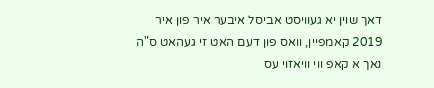דאך שוין יא געוויסט אביסל איבער איר פון איר 2019 קאמפיין, וואס פון דעם האט זי געהאט ס"ה נאך א קאפ ווי וויאזוי עס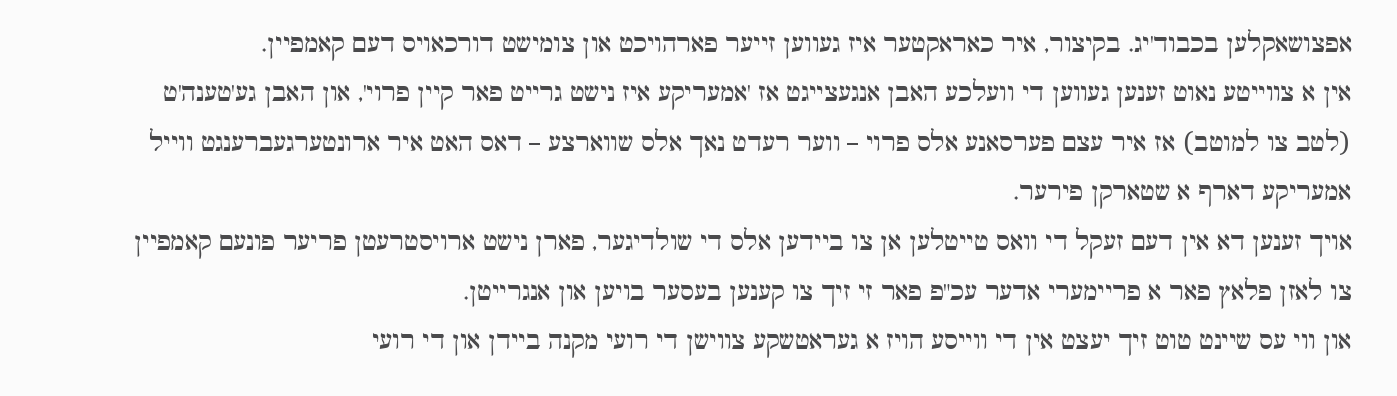אפצושאקלען בכבוד'יג. בקיצור, איר כאראקטער איז געווען זייער פארהויכט און צומישט דורכאויס דעם קאמפיין.
אין א צווייטע נאוט זענען געווען די וועלכע האבן אנגעצייגט אז 'אמעריקע איז נישט גרייט פאר קיין פרוי', און האבן גע'טענה'ט (לטב צו למוטב) אז איר עצם פערסאנע אלס פרוי – ווער רעדט נאך אלס שווארצע – דאס האט איר ארונטערגעברענגט ווייל אמעריקע דארף א שטארקן פירער.
אויך זענען דא אין דעם זעקל די וואס טייטלען אן צו ביידען אלס די שולדיגער, פארן נישט ארויסטרעטן פריער פונעם קאמפיין צו לאזן פלאץ פאר א פריימערי אדער עכ"פ פאר זי זיך צו קענען בעסער בויען און אנגרייטן.
און ווי עס שיינט טוט זיך יעצט אין די ווייסע הויז א געראטשקע צווישן די רועי מקנה ביידן און די רועי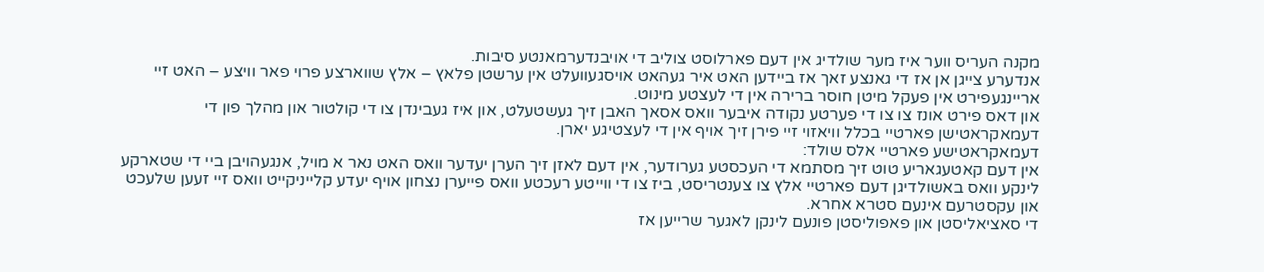מקנה העריס ווער איז מער שולדיג אין דעם פארלוסט צוליב די אויבנדערמאנטע סיבות.
אנדערע צייגן אן אז די גאנצע זאך אז ביידען האט איר געהאט אויסגעוועלט אין ערשטן פלאץ – אלץ שווארצע פרוי פאר וויצע – האט זיי אריינגעפירט אין פעקל מיטן חוסר ברירה אין די לעצטע מינוט.
און דאס פירט אונז צו צו די פערטע נקודה איבער וואס אסאך האבן זיך געשטעלט, און איז געבינדן צו די קולטור און מהלך פון די דעמאקראטישן פארטיי בכלל וויאזוי זיי פירן זיך אויף אין די לעצטיגע יארן.
דעמאקראטישע פארטיי אלס שולד:
אין דעם קאטעגאריע טוט זיך מסתמא די העכסטע גערודער, אין דעם לאזן זיך הערן יעדער וואס האט נאר א מויל, אנגעהויבן ביי די שטארקע לינקע וואס באשולדיגן דעם פארטיי אלץ צו צענטריסט, ביז צו די ווייטע רעכטע וואס פייערן נצחון אויף יעדע קלייניקייט וואס זיי זעען שלעכט און עקסטרעם אינעם סטרא אחרא.
די סאציאליסטן און פאפוליסטן פונעם לינקן לאגער שרייען אז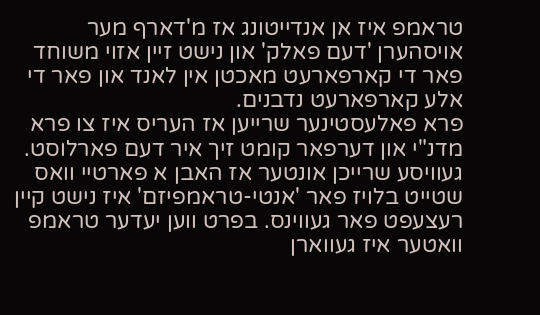טראמפ איז אן אנדייטונג אז מ'דארף מער אויסהערן 'דעם פאלק' און נישט זיין אזוי משוחד פאר די קארפארעט מאכטן אין לאנד און פאר די אלע קארפארעט נדבנים.
פרא פאלעסטינער שרייען אז העריס איז צו פרא מדנ"י און דערפאר קומט זיך איר דעם פארלוסט.
געוויסע שרייכן אונטער אז האבן א פארטיי וואס שטייט בלויז פאר 'אנטי-טראמפיזם' איז נישט קיין רעצעפט פאר געווינס. בפרט ווען יעדער טראמפ וואטער איז געווארן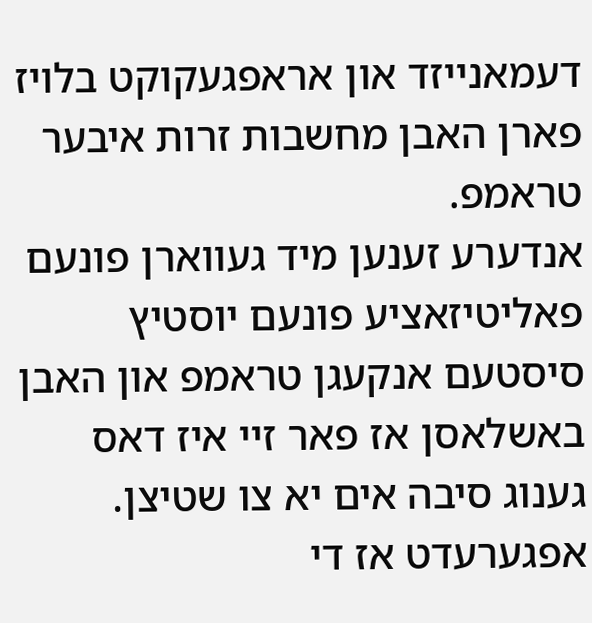דעמאנייזד און אראפגעקוקט בלויז פארן האבן מחשבות זרות איבער טראמפ.
אנדערע זענען מיד געווארן פונעם פאליטיזאציע פונעם יוסטיץ סיסטעם אנקעגן טראמפ און האבן באשלאסן אז פאר זיי איז דאס גענוג סיבה אים יא צו שטיצן.
אפגערעדט אז די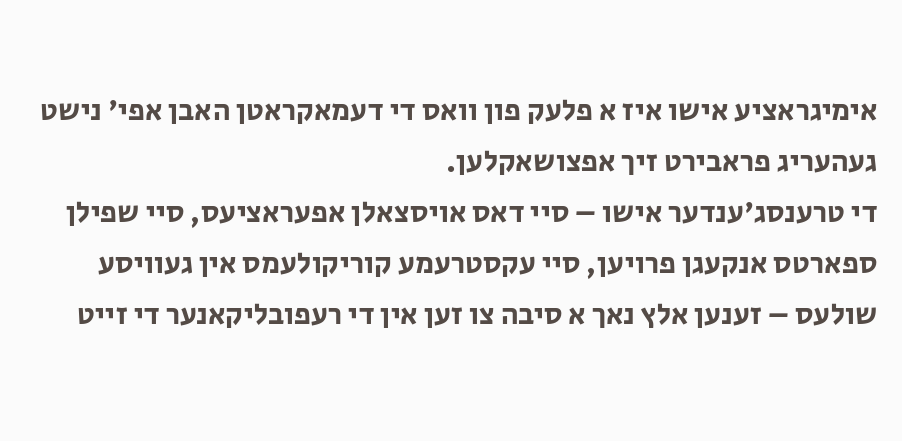אימיגראציע אישו איז א פלעק פון וואס די דעמאקראטן האבן אפי' נישט געהעריג פראבירט זיך אפצושאקלען.
די טרענסג'ענדער אישו – סיי דאס אויסצאלן אפעראציעס, סיי שפילן ספארטס אנקעגן פרויען, סיי עקסטרעמע קוריקולעמס אין געוויסע שולעס – זענען אלץ נאך א סיבה צו זען אין די רעפובליקאנער די זייט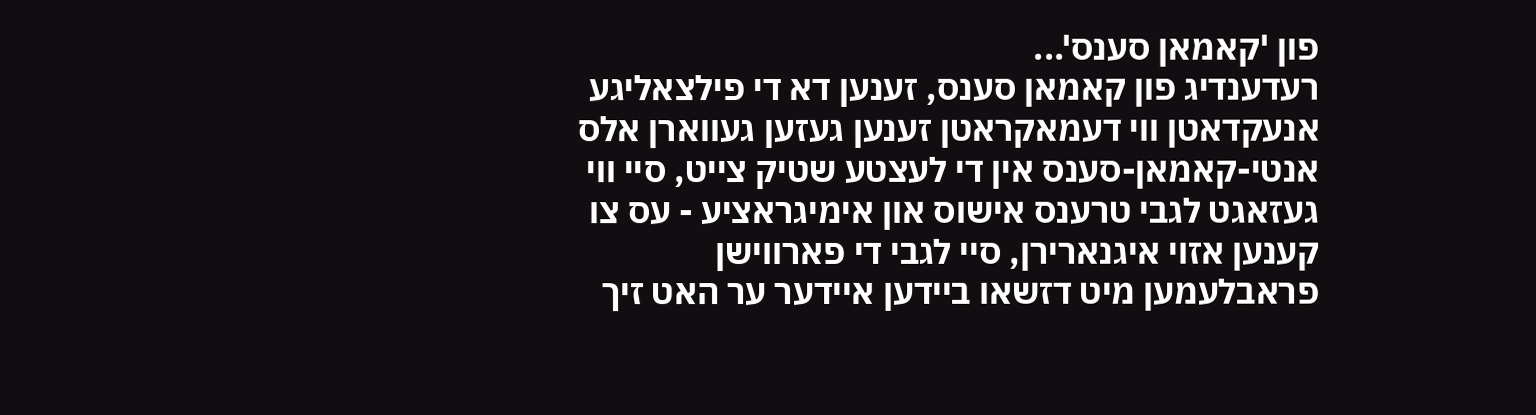פון 'קאמאן סענס'...
רעדענדיג פון קאמאן סענס, זענען דא די פילצאליגע אנעקדאטן ווי דעמאקראטן זענען געזען געווארן אלס אנטי-קאמאן-סענס אין די לעצטע שטיק צייט, סיי ווי געזאגט לגבי טרענס אישוס און אימיגראציע - עס צו קענען אזוי איגנארירן, סיי לגבי די פארווישן פראבלעמען מיט דזשאו ביידען איידער ער האט זיך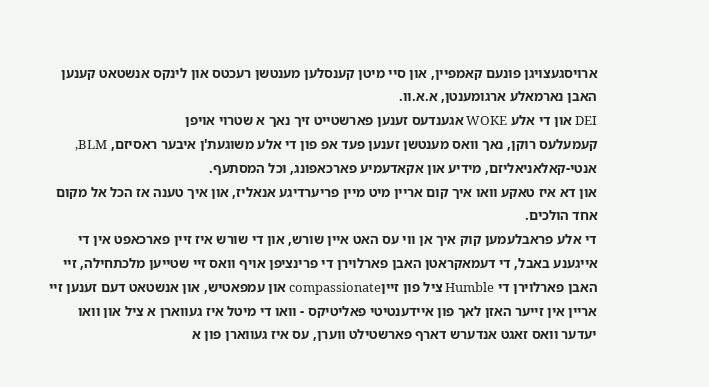ארויסגעצויגן פונעם קאמפיין, און סיי מיטן קענסלען מענטשן רעכטס און לינקס אנשטאט קענען האבן נארמאלע ארגומענטן, א.א.וו.
DEI און די אלע WOKE אגענדעס זענען פארשטייט זיך נאך א שטרוי אויפן
קעמעלעס רוקן, נאך וואס מענטשן זענען פעד אפ פון די אלע משוגעת'ן איבער ראסיזם, BLM, אנטי-קאלאניאליזם, מידיע און אקאדעמיע פארכאפונג, וכל המסתעף.
און דא איז טאקע וואו איך קום אריין מיט מיין פריערדיגע אנאליז, און איך טענה אז הכל אל מקום אחד הולכים.
די אלע פראבלעמען קוק איך אן ווי עס האט איין שורש, און די שורש איז זיין פארכאפט אין די אייגענע באבל, די דעמאקראטן האבן פארלוירן די פרינציפן אויף וואס זיי שטייען מלכתחילה, זיי האבן פארלוירן די Humble ציל פון זייןcompassionate און עמפאטיש, און אנשטאט דעם זענען זיי אריין אין זייער האזן לאך פון איידענטיטי פאליטיקס - וואו די מיטל איז געווארן א ציל און וואו יעדער וואס זאגט אנדערש דארף פארשטילט ווערן, עס איז געווארן פון א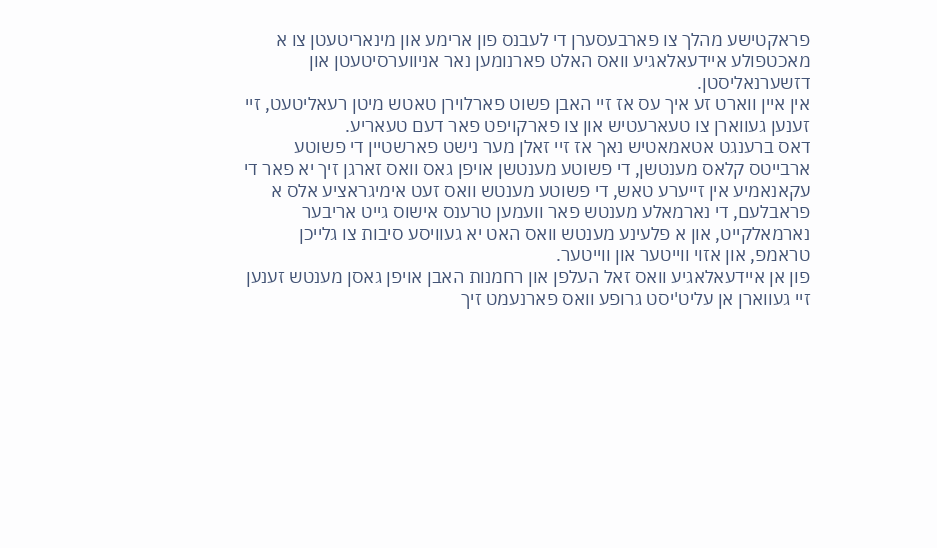פראקטישע מהלך צו פארבעסערן די לעבנס פון ארימע און מינאריטעטן צו א מאכטפולע איידעאלאגיע וואס האלט פארנומען נאר אניווערסיטעטן און דזשערנאליסטן.
אין איין ווארט זע איך עס אז זיי האבן פשוט פארלוירן טאטש מיטן רעאליטעט, זיי זענען געווארן צו טעארעטיש און צו פארקויפט פאר דעם טעאריע.
דאס ברענגט אטאמאטיש נאך אז זיי זאלן מער נישט פארשטיין די פשוטע ארבייטס קלאס מענטשן, די פשוטע מענטשן אויפן גאס וואס זארגן זיך יא פאר די עקאנאמיע אין זייערע טאש, די פשוטע מענטש וואס זעט אימיגראציע אלס א פראבלעם, די נארמאלע מענטש פאר וועמען טרענס אישוס גייט אריבער נארמאלקייט, און א פלעינע מענטש וואס האט יא געוויסע סיבות צו גלייכן טראמפ, און אזוי ווייטער און ווייטער.
פון אן איידעאלאגיע וואס זאל העלפן און רחמנות האבן אויפן גאסן מענטש זענען זיי געווארן אן עליט'יסט גרופע וואס פארנעמט זיך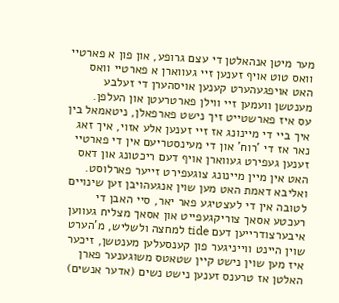מער מיטן אנהאלטן די עצם גרופע, און פון א פארטיי וואס טוט אויף זענען זיי געווארן א פארטיי וואס האט אויפגעהערט קענען אויסהערן די זעלבע מענטשן וועמען זיי ווילן פארטרעטן און העלפן.
עס איז פארשטייט זיך נישט פארפאלן, ניטאמאל בין איך ביי די מיינונג אז זיי זענען אלע אזוי, איך זאג נאר אז די 'רוח' און די מעינסטריעם אין די פארטיי זענען געפירט געווארן אויף דעם ריכטונג און דאס האט אין מיין מיינונג צוגעפירט זייער פארלוסט.
ואליבא דאמת האט מען שוין אנגעהויבן זען שינויים לטובה אין די לעצטיגע פאר יאר, סיי האבן די רעכטע אסאך צוריקגעפייט און אסאך מצליח געווען איבערצודרייען דעם tide למחצה ולשליש, מ'הערט שוין היינט ווייניגער פון קענסעלען מענטשן, זיכער איז מען שוין נישט קיין שטאטס משוגענער פארן האלטן אז טרענס זענען נישט נשים (אדער אנשים)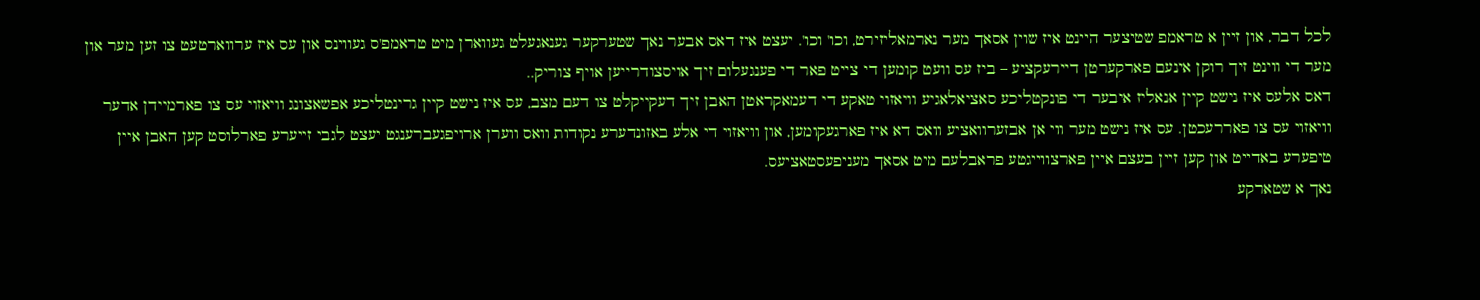לכל דבר, און זיין א טראמפ שטיצער היינט איז שוין אסאך מער נארמאליזירט, וכו' וכו'. יעצט איז דאס אבער נאך שטערקער גענאגעלט געווארן מיט טראמפ'ס געווינס און עס איז ערווארטעט צו זען מער און מער די ווינט זיך רוקן אינעם פארקערטן דיירעקציע – ביז עס וועט קומען די צייט פאר די פענגעלום זיך אויסצודרייען אויף צוריק..
דאס אלעס איז נישט קיין אנאליז איבער די פונקטליכע סאציאלאגיע וויאזוי טאקע די דעמאקראטן האבן זיך דעקייקלט צו דעם מצב, עס איז נישט קיין גרינטליכע אפשאצונג וויאזוי עס צו פארמיידן אדער וויאזוי עס צו פאררעכטן. עס איז נישט מער ווי אן אבזערוואציע וואס דא איז פארגעקומען, און וויאזוי די אלע באזונדערע נקודות וואס ווערן ארויפגעברענגט יעצט לגבי זייערע פארלוסט קען האבן איין טיפערע באדייט און קען זיין בעצם איין פארצווייגטע פראבלעם מיט אסאך מעניפעסטאציעס.
נאך א שטארקע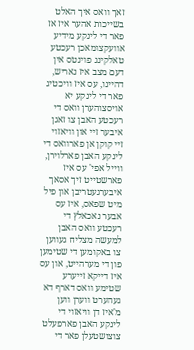זאך וואס איך האלט בשייכות אהער איז אז פאר די לינקע מידיע אוועקצומאכן רעכטע טאלקינג פוינטס אין דעם מצב איז נאריש, דהיינו, עס איז וויכטיג פאר די לינקע יא אויסצוהערן וואס די רעכטע האבן צו זאגן איבער זיי און וויאזוי זיי קוקן אן פארוואס די לינקע האבן פארלוירן, ווייל אפי' עס איז פארשטייט זיך אסאך איבערגעטריבן און פיל מיט שפאס, איז עס אבער נאכאלץ די רעכטע וואס האבן למעשה מצליח געווען צו באקומען די שטימען פון די מערהייט, און עס איז דייקא זייערע שטימע וואס דארף דא געהערט ווערן ווען מ'איז דן וויאזוי די לינקע האבן פארפעלט צוצושטעלן פאר די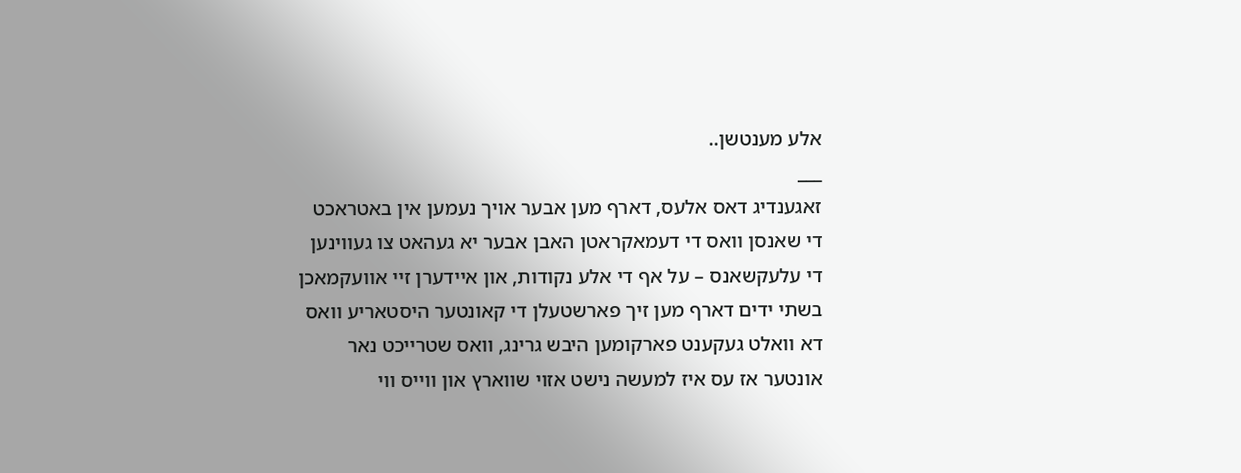אלע מענטשן..
___
זאגענדיג דאס אלעס, דארף מען אבער אויך נעמען אין באטראכט די שאנסן וואס די דעמאקראטן האבן אבער יא געהאט צו געווינען די עלעקשאנס – על אף די אלע נקודות, און איידערן זיי אוועקמאכן בשתי ידים דארף מען זיך פארשטעלן די קאונטער היסטאריע וואס דא וואלט געקענט פארקומען היבש גרינג, וואס שטרייכט נאר אונטער אז עס איז למעשה נישט אזוי שווארץ און ווייס ווי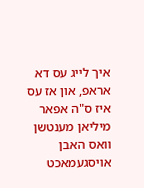איך לייג עס דא אראפ, און אז עס איז ס"ה אפאר מיליאן מענטשן וואס האבן אויסגעמאכט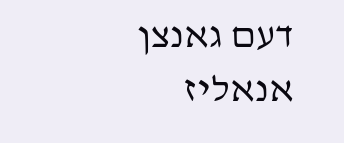דעם גאנצן אנאליז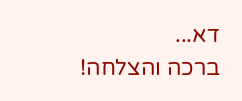דא...
ברכה והצלחה!